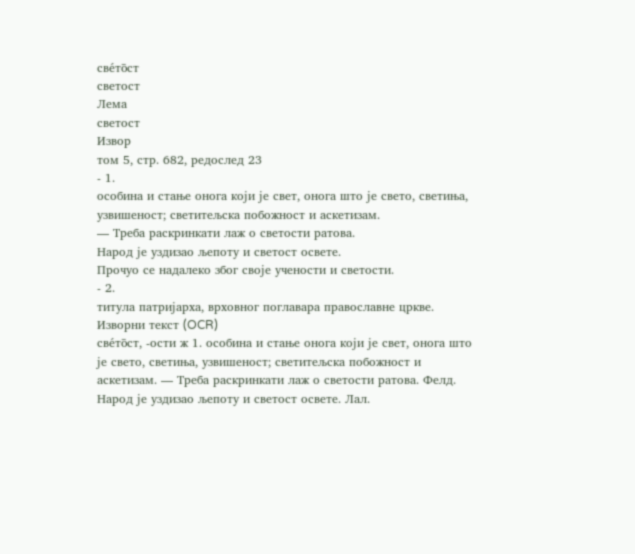све́то̄ст
светост
Лема
светост
Извор
том 5, стр. 682, редослед 23
- 1.
особина и стање онога који је свет, онога што је свето, светиња, узвишеност; светитељска побожност и аскетизам.
— Треба раскринкати лаж о светости ратова.
Народ је уздизао љепоту и светост освете.
Прочуо се надалеко због своје учености и светости.
- 2.
титула патријарха, врховног поглавара православне цркве.
Изворни текст (OCR)
све́то̄ст, -ости ж 1. особина и стање онога који је свет, онога што је свето, светиња, узвишеност; светитељска побожност и аскетизам. — Треба раскринкати лаж о светости ратова. Фелд. Народ је уздизао љепоту и светост освете. Лал.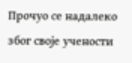Прочуо се надалеко због своје учености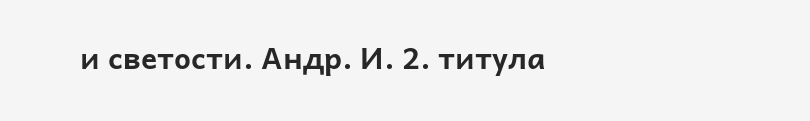и светости. Андр. И. 2. титула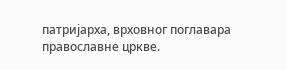патријарха, врховног поглавара православне цркве.